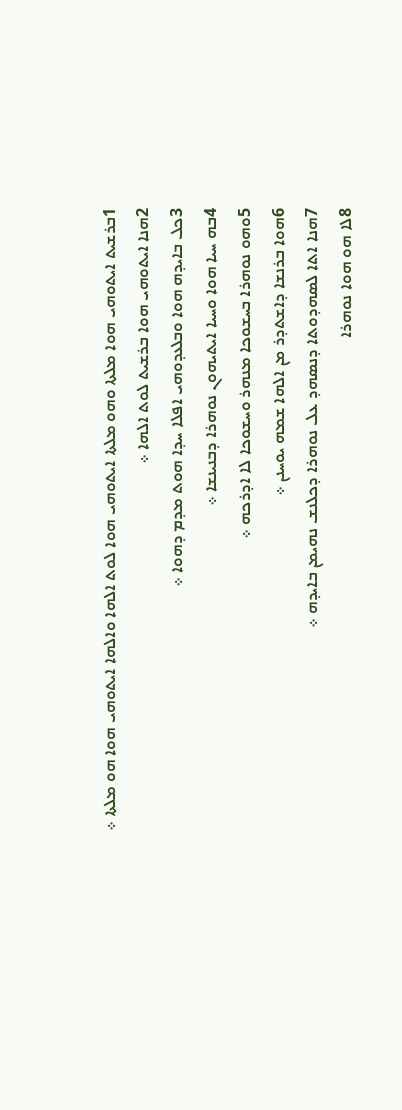1ܒܪܫܝܬ ܐܝܬܘܗܝ ܗܘܐ ܡܠܬܐ ܘܗܘ ܡܠܬܐ ܐܝܬܘܗܝ ܗܘܐ ܠܘܬ ܐܠܗܐ ܘܐܠܗܐ ܐܝܬܘܗܝ ܗܘܐ ܗܘ ܡܠܬܐ ܀
2ܗܢܐ ܐܝܬܘܗܝ ܗܘܐ ܒܪܫܝܬ ܠܘܬ ܐܠܗܐ ܀
3ܟܠ ܒܐܝܕܗ ܗܘܐ ܘܒܠܥܕܘܗܝ ܐܦܠܐ ܚܕܐ ܗܘܬ ܡܕܡ ܕܗܘܐ ܀
4ܒܗ ܚܝܐ ܗܘܐ ܘܚܝܐ ܐܝܬܝܗܘܢ ܢܘܗܪܐ ܕܒܢܝܢܫܐ ܀
5ܘܗܘ ܢܘܗܪܐ ܒܚܫܘܟܐ ܡܢܗܪ ܘܚܫܘܟܐ ܠܐ ܐܕܪܟܗ ܀
6ܗܘܐ ܒܪܢܫܐ ܕܐܫܬܕܪ ܡܢ ܐܠܗܐ ܫܡܗ ܝܘܚܢܢ ܀
7ܗܢܐ ܐܬܐ ܠܤܗܕܘܬܐ ܕܢܤܗܕ ܥܠ ܢܘܗܪܐ ܕܟܠܢܫ ܢܗܝܡܢ ܒܐܝܕܗ ܀
8ܠܐ ܗܘ ܗܘܐ ܢܘܗܪܐ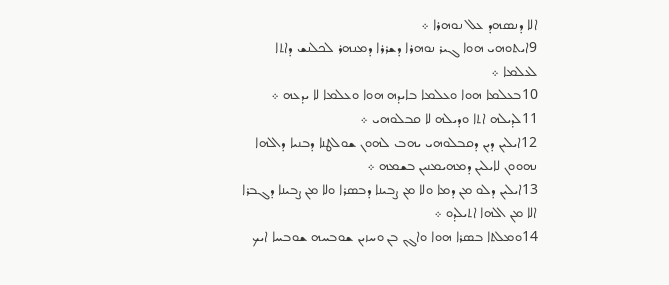ܐܠܐ ܕܢܤܗܕ ܥܠ ܢܘܗܪܐ ܀
9ܐܝܬܘܗܝ ܗܘܐ ܓܝܪ ܢܘܗܪܐ ܕܫܪܪܐ ܕܡܢܗܪ ܠܟܠܢܫ ܕܐܬܐ ܠܥܠܡܐ ܀
10ܒܥܠܡܐ ܗܘܐ ܘܥܠܡܐ ܒܐܝܕܗ ܗܘܐ ܘܥܠܡܐ ܠܐ ܝܕܥܗ ܀
11ܠܕܝܠܗ ܐܬܐ ܘܕܝܠܗ ܠܐ ܩܒܠܘܗܝ ܀
12ܐܝܠܝܢ ܕܝܢ ܕܩܒܠܘܗܝ ܝܗܒ ܠܗܘܢ ܫܘܠܛܢܐ ܕܒܢܝܐ ܕܐܠܗܐ ܢܗܘܘܢ ܠܐܝܠܝܢ ܕܡܗܝܡܢܝܢ ܒܫܡܗ ܀
13ܐܝܠܝܢ ܕܠܘ ܡܢ ܕܡܐ ܘܠܐ ܡܢ ܨܒܝܢܐ ܕܒܤܪܐ ܘܠܐ ܡܢ ܨܒܝܢܐ ܕܓܒܪܐ ܐܠܐ ܡܢ ܐܠܗܐ ܐܬܝܠܕܘ ܀
14ܘܡܠܬܐ ܒܤܪܐ ܗܘܐ ܘܐܓܢ ܒܢ ܘܚܙܝܢ ܫܘܒܚܗ ܫܘܒܚܐ ܐܝܟ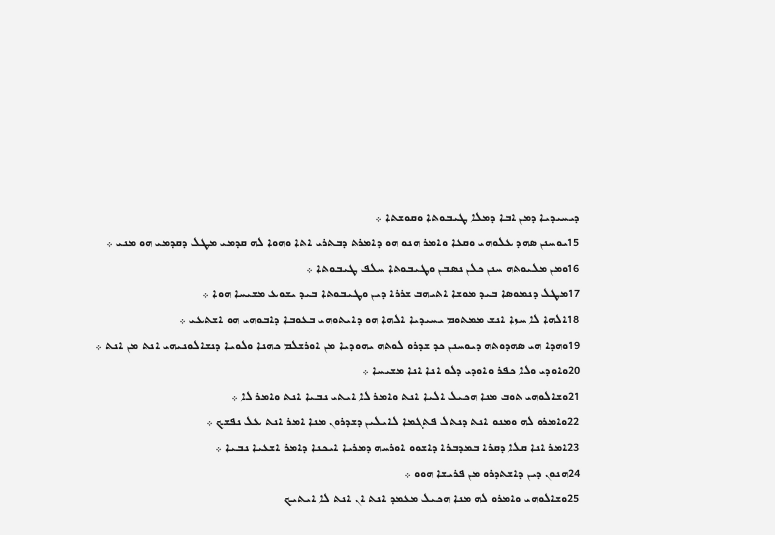ܕܝܚܝܕܝܐ ܕܡܢ ܐܒܐ ܕܡܠܐ ܛܝܒܘܬܐ ܘܩܘܫܬܐ ܀
15ܝܘܚܢܢ ܤܗܕ ܥܠܘܗܝ ܘܩܥܐ ܘܐܡܪ ܗܢܘ ܗܘ ܕܐܡܪܬ ܕܒܬܪܝ ܐܬܐ ܘܗܘܐ ܠܗ ܩܕܡܝ ܡܛܠ ܕܩܕܡܝ ܗܘ ܡܢܝ ܀
16ܘܡܢ ܡܠܝܘܬܗ ܚܢܢ ܟܠܢ ܢܤܒܢ ܘܛܝܒܘܬܐ ܚܠܦ ܛܝܒܘܬܐ ܀
17ܡܛܠ ܕܢܡܘܤܐ ܒܝܕ ܡܘܫܐ ܐܬܝܗܒ ܫܪܪܐ ܕܝܢ ܘܛܝܒܘܬܐ ܒܝܕ ܝܫܘܥ ܡܫܝܚܐ ܗܘܐ ܀
18ܐܠܗܐ ܠܐ ܚܙܐ ܐܢܫ ܡܡܬܘܡ ܝܚܝܕܝܐ ܐܠܗܐ ܗܘ ܕܐܝܬܘܗܝ ܒܥܘܒܐ ܕܐܒܘܗܝ ܗܘ ܐܫܬܥܝ ܀
19ܘܗܕܐ ܗܝ ܤܗܕܘܬܗ ܕܝܘܚܢܢ ܟܕ ܫܕܪܘ ܠܘܬܗ ܝܗܘܕܝܐ ܡܢ ܐܘܪܫܠܡ ܟܗܢܐ ܘܠܘܝܐ ܕܢܫܐܠܘܢܝܗܝ ܐܢܬ ܡܢ ܐܢܬ ܀
20ܘܐܘܕܝ ܘܠܐ ܟܦܪ ܘܐܘܕܝ ܕܠܘ ܐܢܐ ܐܢܐ ܡܫܝܚܐ ܀
21ܘܫܐܠܘܗܝ ܬܘܒ ܡܢܐ ܗܟܝܠ ܐܠܝܐ ܐܢܬ ܘܐܡܪ ܠܐ ܐܝܬܝ ܢܒܝܐ ܐܢܬ ܘܐܡܪ ܠܐ ܀
22ܘܐܡܪܘ ܠܗ ܘܡܢܘ ܐܢܬ ܕܢܬܠ ܦܬܓܡܐ ܠܐܝܠܝܢ ܕܫܕܪܘܢ ܡܢܐ ܐܡܪ ܐܢܬ ܥܠ ܢܦܫܟ ܀
23ܐܡܪ ܐܢܐ ܩܠܐ ܕܩܪܐ ܒܡܕܒܪܐ ܕܐܫܘܘ ܐܘܪܚܗ ܕܡܪܝܐ ܐܝܟܢܐ ܕܐܡܪ ܐܫܥܝܐ ܢܒܝܐ ܀
24ܗܢܘܢ ܕܝܢ ܕܐܫܬܕܪܘ ܡܢ ܦܪܝܫܐ ܗܘܘ ܀
25ܘܫܐܠܘܗܝ ܘܐܡܪܘ ܠܗ ܡܢܐ ܗܟܝܠ ܡܥܡܕ ܐܢܬ ܐܢ ܐܢܬ ܠܐ ܐܝܬܝܟ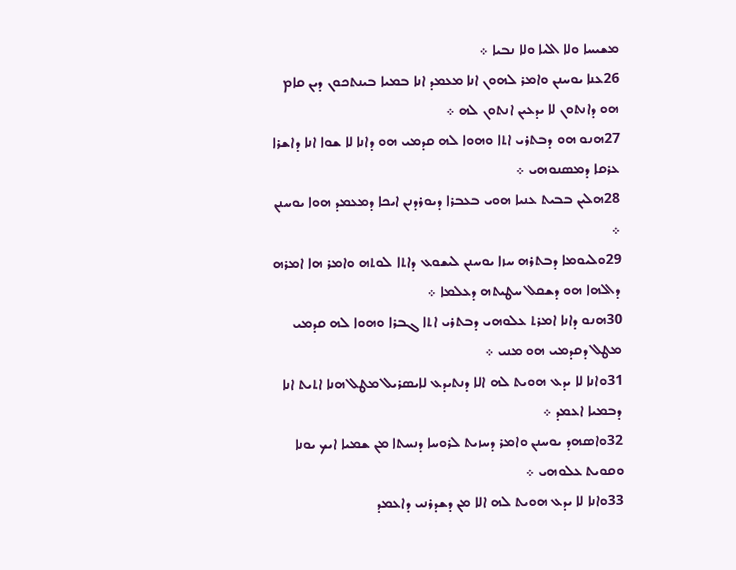ܡܫܝܚܐ ܘܠܐ ܐܠܝܐ ܘܠܐ ܢܒܝܐ ܀
26ܥܢܐ ܝܘܚܢܢ ܘܐܡܪ ܠܗܘܢ ܐܢܐ ܡܥܡܕ ܐܢܐ ܒܡܝܐ ܒܝܢܬܟܘܢ ܕܝܢ ܩܐܡ ܗܘ ܕܐܢܬܘܢ ܠܐ ܝܕܥܝܢ ܐܢܬܘܢ ܠܗ ܀
27ܗܢܘ ܗܘ ܕܒܬܪܝ ܐܬܐ ܘܗܘܐ ܠܗ ܩܕܡܝ ܗܘ ܕܐܢܐ ܠܐ ܫܘܐ ܐܢܐ ܕܐܫܪܐ ܥܪܩܐ ܕܡܤܢܘܗܝ ܀
28ܗܠܝܢ ܒܒܝܬ ܥܢܝܐ ܗܘܝ ܒܥܒܪܐ ܕܝܘܪܕܢܢ ܐܝܟܐ ܕܡܥܡܕ ܗܘܐ ܝܘܚܢܢ ܀
29ܘܠܝܘܡܐ ܕܒܬܪܗ ܚܙܐ ܝܘܚܢܢ ܠܝܫܘܥ ܕܐܬܐ ܠܘܬܗ ܘܐܡܪ ܗܐ ܐܡܪܗ ܕܐܠܗܐ ܗܘ ܕܫܩܠ ܚܛܝܬܗ ܕܥܠܡܐ ܀
30ܗܢܘ ܕܐܢܐ ܐܡܪܬ ܥܠܘܗܝ ܕܒܬܪܝ ܐܬܐ ܓܒܪܐ ܘܗܘܐ ܠܗ ܩܕܡܝ ܡܛܠ ܕܩܕܡܝ ܗܘ ܡܢܝ ܀
31ܘܐܢܐ ܠܐ ܝܕܥ ܗܘܝܬ ܠܗ ܐܠܐ ܕܢܬܝܕܥ ܠܐܝܤܪܝܠ ܡܛܠ ܗܢܐ ܐܬܝܬ ܐܢܐ ܕܒܡܝܐ ܐܥܡܕ ܀
32ܘܐܤܗܕ ܝܘܚܢܢ ܘܐܡܪ ܕܚܙܝܬ ܠܪܘܚܐ ܕܢܚܬܐ ܡܢ ܫܡܝܐ ܐܝܟ ܝܘܢܐ ܘܩܘܝܬ ܥܠܘܗܝ ܀
33ܘܐܢܐ ܠܐ ܝܕܥ ܗܘܝܬ ܠܗ ܐܠܐ ܡܢ ܕܫܕܪܢܝ ܕܐܥܡܕ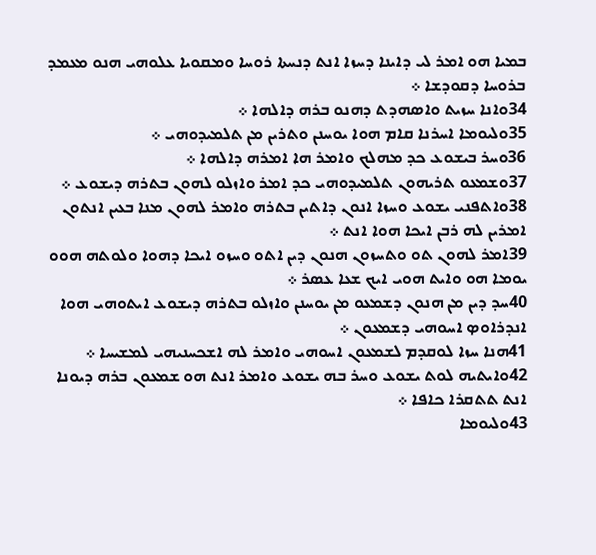ܒܡܝܐ ܗܘ ܐܡܪ ܠܝ ܕܐܝܢܐ ܕܚܙܐ ܐܢܬ ܕܢܚܬܐ ܪܘܚܐ ܘܡܩܘܝܐ ܥܠܘܗܝ ܗܢܘ ܡܥܡܕ ܒܪܘܚܐ ܕܩܘܕܫܐ ܀
34ܘܐܢܐ ܚܙܝܬ ܘܐܤܗܕܬ ܕܗܢܘ ܒܪܗ ܕܐܠܗܐ ܀
35ܘܠܝܘܡܐ ܐܚܪܢܐ ܩܐܡ ܗܘܐ ܝܘܚܢܢ ܘܬܪܝܢ ܡܢ ܬܠܡܝܕܘܗܝ ܀
36ܘܚܪ ܒܝܫܘܥ ܟܕ ܡܗܠܟ ܘܐܡܪ ܗܐ ܐܡܪܗ ܕܐܠܗܐ ܀
37ܘܫܡܥܘ ܬܪܝܗܘܢ ܬܠܡܝܕܘܗܝ ܟܕ ܐܡܪ ܘܐܙܠܘ ܠܗܘܢ ܒܬܪܗ ܕܝܫܘܥ ܀
38ܘܐܬܦܢܝ ܝܫܘܥ ܘܚܙܐ ܐܢܘܢ ܕܐܬܝܢ ܒܬܪܗ ܘܐܡܪ ܠܗܘܢ ܡܢܐ ܒܥܝܢ ܐܢܬܘܢ ܐܡܪܝܢ ܠܗ ܪܒܢ ܐܝܟܐ ܗܘܐ ܐܢܬ ܀
39ܐܡܪ ܠܗܘܢ ܬܘ ܘܬܚܙܘܢ ܗܢܘܢ ܕܝܢ ܐܬܘ ܘܚܙܘ ܐܝܟܐ ܕܗܘܐ ܘܠܘܬܗ ܗܘܘ ܝܘܡܐ ܗܘ ܘܐܝܬ ܗܘܝ ܐܝܟ ܫܥܐ ܥܤܪ ܀
40ܚܕ ܕܝܢ ܡܢ ܗܢܘܢ ܕܫܡܥܘ ܡܢ ܝܘܚܢܢ ܘܐܙܠܘ ܒܬܪܗ ܕܝܫܘܥ ܐܝܬܘܗܝ ܗܘܐ ܐܢܕܪܐܘܤ ܐܚܘܗܝ ܕܫܡܥܘܢ ܀
41ܗܢܐ ܚܙܐ ܠܘܩܕܡ ܠܫܡܥܘܢ ܐܚܘܗܝ ܘܐܡܪ ܠܗ ܐܫܟܚܢܝܗܝ ܠܡܫܝܚܐ ܀
42ܘܐܝܬܝܗ ܠܘܬ ܝܫܘܥ ܘܚܪ ܒܗ ܝܫܘܥ ܘܐܡܪ ܐܢܬ ܗܘ ܫܡܥܘܢ ܒܪܗ ܕܝܘܢܐ ܐܢܬ ܬܬܩܪܐ ܟܐܦܐ ܀
43ܘܠܝܘܡܐ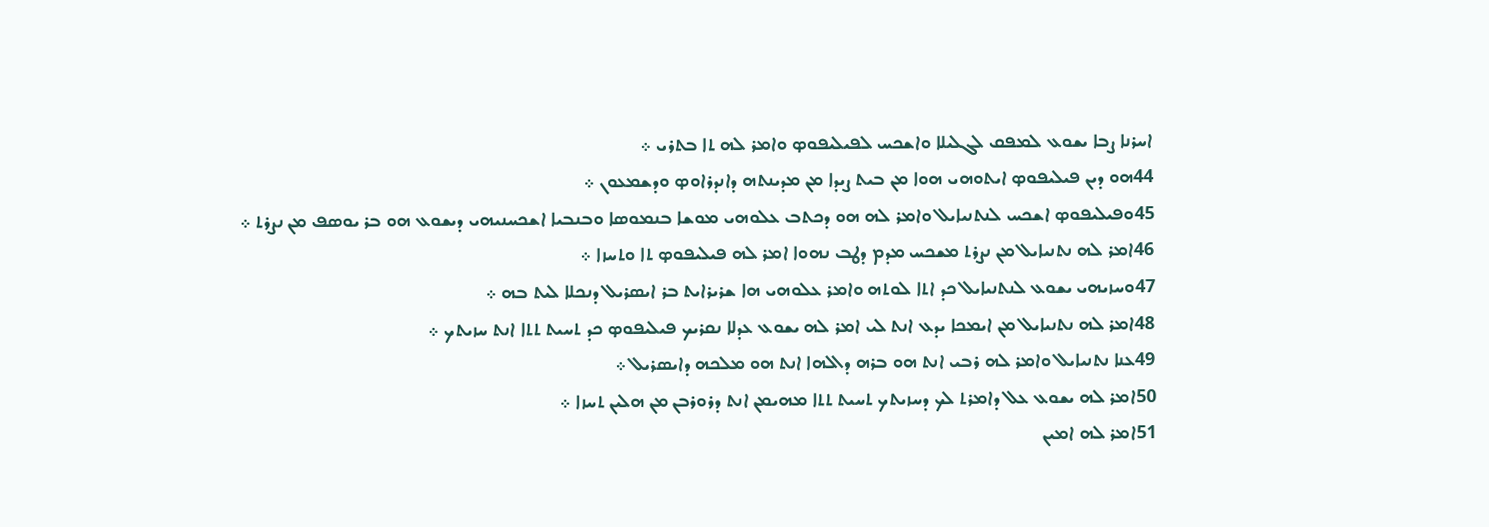ܐܚܪܢܐ ܨܒܐ ܝܫܘܥ ܠܡܦܩ ܠܓܠܝܠܐ ܘܐܫܟܚ ܠܦܝܠܝܦܘܤ ܘܐܡܪ ܠܗ ܬܐ ܒܬܪܝ ܀
44ܗܘ ܕܝܢ ܦܝܠܝܦܘܤ ܐܝܬܘܗܝ ܗܘܐ ܡܢ ܒܝܬ ܨܝܕܐ ܡܢ ܡܕܝܢܬܗ ܕܐܢܕܪܐܘܤ ܘܕܫܡܥܘܢ ܀
45ܘܦܝܠܝܦܘܤ ܐܫܟܚ ܠܢܬܢܝܐܝܠ ܘܐܡܪ ܠܗ ܗܘ ܕܟܬܒ ܥܠܘܗܝ ܡܘܫܐ ܒܢܡܘܤܐ ܘܒܢܒܝܐ ܐܫܟܚܢܝܗܝ ܕܝܫܘܥ ܗܘ ܒܪ ܝܘܤܦ ܡܢ ܢܨܪܬ ܀
46ܐܡܪ ܠܗ ܢܬܢܝܐܝܠ ܡܢ ܢܨܪܬ ܡܫܟܚ ܡܕܡ ܕܛܒ ܢܗܘܐ ܐܡܪ ܠܗ ܦܝܠܝܦܘܤ ܬܐ ܘܬܚܙܐ ܀
47ܘܚܙܝܗܝ ܝܫܘܥ ܠܢܬܢܝܐܝܠ ܟܕ ܐܬܐ ܠܘܬܗ ܘܐܡܪ ܥܠܘܗܝ ܗܐ ܫܪܝܪܐܝܬ ܒܪ ܐܝܤܪܝܠ ܕܢܟܠܐ ܠܝܬ ܒܗ ܀
48ܐܡܪ ܠܗ ܢܬܢܝܐܝܠ ܡܢ ܐܝܡܟܐ ܝܕܥ ܐܢܬ ܠܝ ܐܡܪ ܠܗ ܝܫܘܥ ܥܕܠܐ ܢܩܪܝܟ ܦܝܠܝܦܘܤ ܟܕ ܬܚܝܬ ܬܬܐ ܐܢܬ ܚܙܝܬܟ ܀
49ܥܢܐ ܢܬܢܝܐܝܠ ܘܐܡܪ ܠܗ ܪܒܝ ܐܢܬ ܗܘ ܒܪܗ ܕܐܠܗܐ ܐܢܬ ܗܘ ܡܠܟܗ ܕܐܝܤܪܝܠ ܀
50ܐܡܪ ܠܗ ܝܫܘܥ ܥܠ ܕܐܡܪܬ ܠܟ ܕܚܙܝܬܟ ܬܚܝܬ ܬܬܐ ܡܗܝܡܢ ܐܢܬ ܕܪܘܪܒܢ ܡܢ ܗܠܝܢ ܬܚܙܐ ܀
51ܐܡܪ ܠܗ ܐܡܝܢ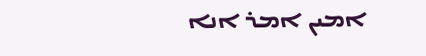ܐܡܝܢ ܐܡܪ ܐܢܐ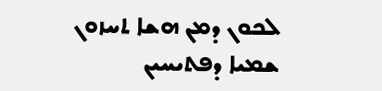ܠܟܘܢ ܕܡܢ ܗܫܐ ܬܚܙܘܢ ܫܡܝܐ ܕܦܬܝܚܝܢ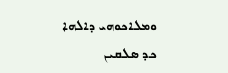ܘܡܠܐܟܘܗܝ ܕܐܠܗܐ ܟܕ ܤܠܩܝܢ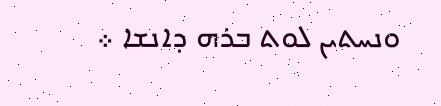ܘܢܚܬܝܢ ܠܘܬ ܒܪܗ ܕܐܢܫܐ ܀